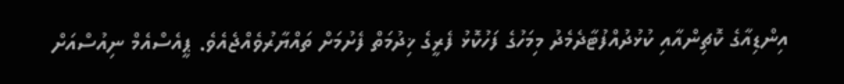އިންޑިއާގެ ކޮޗިންއާއި ކުޅުދުއްފުޓާދެމެދު މިމަހުގެ ފަހުކޮޅު ފެރީގެ ޚިދުމަތް ފެށުމަށް ތައްޔާރުވެއްޖެއެވެ. ޕީއެސްއެމް ނިއުސްއަށް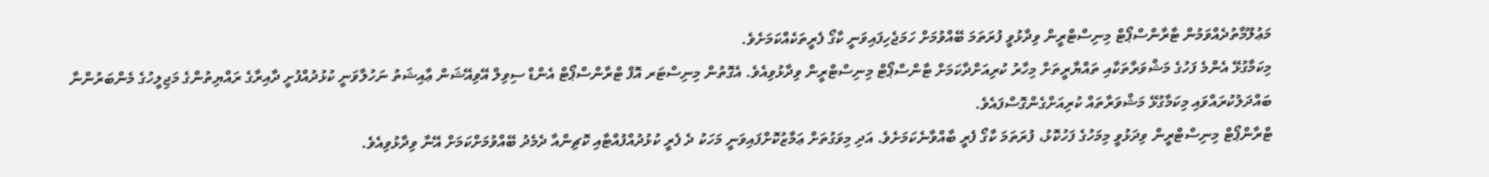މަޢުލޫމާތުދެއްވަމުން ޓާރާންސްޕޯޓް މިނިސްޓްރީން ވިދާޅުވީ ފުރަތަމަ ބޭއްވުމަށް ހަމަޖެހިފައިވަނީ ކާގޯ ފެރީތަކެއްކަމަށެވެ.
މިކަމާގުޅޭ އެންމެ ފަހުގެ މަޝްވަރާތަކާއި ތައްޔާރީތަށް މިހާރު ކުރިއަށްދާކަމަށް ޓާންސްޕޯޓް މިނިސްޓްރީން ވިދާޅުވިއެވެ. އެގޮތުން މިނިސްޓަރ އޮފް ޓްރާންސްޕޯޓް އެންޑް ސިވިލް އޭވިއޭޝަން ޢާއިޝަތު ނަހުލާވަނީ ކުޅުދުއްފުށީ ދާއިރާގެ ރައްޔިތުންގެ މަޖިލީހުގެ މެންބަރުންނާ ބައްދަލުކުރައްވައި މިކަމާގުޅޭ މަޝްވަރާތައް ކުރިއަށްގެންގޮސްފައެވެ.
ޓްރާންޕޯޓް މިނިސްޓްރީން ވިދަޅުވީ މިމަހުގެ ފަހުކޮޅު، ފުރަތަމަ ކާގޯ ފެރީ ބާއްވާނެކަމަށެވެ. އަދި މިވަގުތަށް ޢަމާޒުކޮށްފައިވަނީ މަހަކު ދެ ފެރީ ކުޅުދުއްފުއްޓާއި ކޮޗިންއާ ދެމެދު ބޭއްވުމަށްކަމަށް އޭނާ ވިދާޅުވިއެވެ.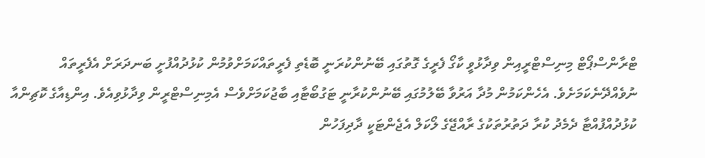ޓްރާންސްޕޯޓް މިނިސްޓްރީއިން ވިދާޅުވީ ކާގޯ ފެރީގެ ގޮތުގައި ބޭނުންކުރަނީ ބޮޑެތި ފެރީތައްކަމަށްވުމުން ކުޅުދުއްފުށީ ބަނދަރަށް އެފެރީތައް ނުވެއްދޭނެކަމަށެވެ. އެހެންކަމުން މުދާ އަރުވާ ބޭލުމުގައި ބޭނުންކުރާނީ ޓަގުބޯޓާއި ބާޖުކަމަށްވެސް އެމިނިސްޓްރީން ވިދާޅުވިއެވެ. އިންޑިއާގެ ކޮޗިންއާ ކުޅުދުއްފުއްޓާ ދެމެދު ކުރާ ދަތުރުތަކުގެ ރާއްޖޭގެ ލޯކަލް އެޖެންޓަކީ ދާދިފަހުން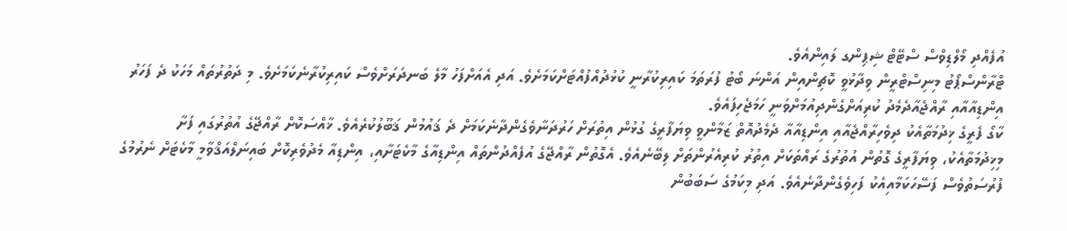އުފެއްދި މޯލްޑިވްސް ސްޓޭޓް ޝިޕިންގ ލައިންއެވެ.
ޓްރާންސްޕޯޓު މިނިސްޓްރީން ވިދާޅުވީ ކޮޗިންއިން އަންނަ ބޯޓު ފުރަތަމަ ކައިރިކުރާނީ ކުޅުދުއްފުއްޓަށްކަމަށެވެ. އަދި އެއަށްފަހު މާލެ ބަނދަރަށްވެސް ކައިރިކުރާނެކަމަށެވެ. މި ދަތުރުތައް މަހަކު ދެ ފަހަރު އިންޑިއާއާއި ރާއްޖެއާދެމެދު ކުރިއަށްގެންދިއުމަށްވަނީ ހަމަޖެހިފައެވެ.
ކާގޯ ފެރީގެ ޚިދުމަތާއެކު ދިވެހިރާއްޖެއާއި އިންޑިއާއާ ދެމެދުއޮތް ޒަމާންވީ ވިޔަފާރީގެ ގުޅުން އިތުރަށް ހަރުދަނާވެގެންދާނެކަމަށް ދެ ޤައުމުން ޤަބޫލުކުރެއެވެ. ޚާއްސަކޮށް ރާއްޖޭގެ އުތުރުގައި ފަށާ މިޚިދުމަތާއެކު، ވިޔަފާރީގެ ގޮތުން އުތުރުގެ ރައްތަކަށް އިތުރު ކުރިއެރުންތަށް ލިބޭނެއެވެ. އެގޮތުން ރާއްޖޭގެ އުފެއްދުންތައް އިންޑިއާގެ މާކެޓަށާއި، އިންޑިއާ މެދުވެރިކޮށް ބައިނަލްއަޤްވާމީ މާކެޓަށް ނެރުމުގެ ފުރުސަތުވެސް ފަސޭހަކަމާއިއެކު ފަހިވެގެންދާނެއެވެ. އަދި މިކަމުގެ ސަބަބުން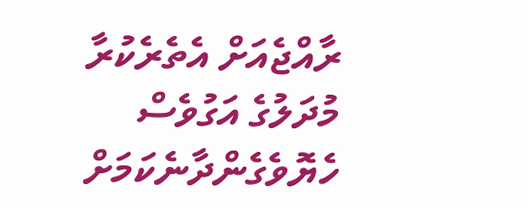ރާއްޖެއަށް އެތެރެކުރާ މުދަލުގެ އަގުވެސް ހެޔޮވެގެންދާނެކަމަށް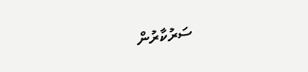ސަރުކާރުން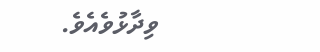ވިދާޅުވެއެވެ.